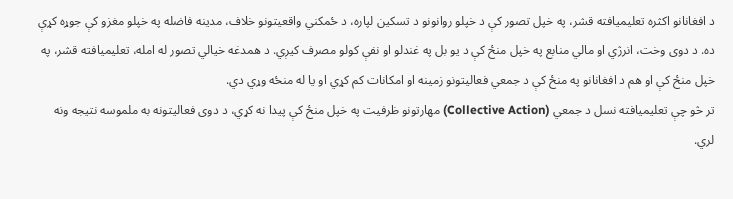د افغانانو اکثره تعلیمیافته قشر، په خپل تصور کې د خپلو روانونو د تسکین لپاره، د ځمکني واقعیتونو خلاف، مدینه فاضله په خپلو مغزو کې جوړه کړې ده. د دوی وخت، انرژي او مالي منابع په خپل منځ کې د یو بل په غندلو او نفې کولو مصرف کیږي. د همدغه خیالي تصور له امله، تعلیمیافته قشر، په خپل منځ کې او هم د افغانانو په منځ کې د جمعي فعالیتونو زمینه او امکانات کم کړي او یا له منځه وړي دي.
تر څو چې تعلیمیافته نسل د جمعي (Collective Action) مهارتونو ظرفیت په خپل منځ کې پیدا نه کړي، د دوی فعالیتونه به ملموسه نتیجه ونه لري.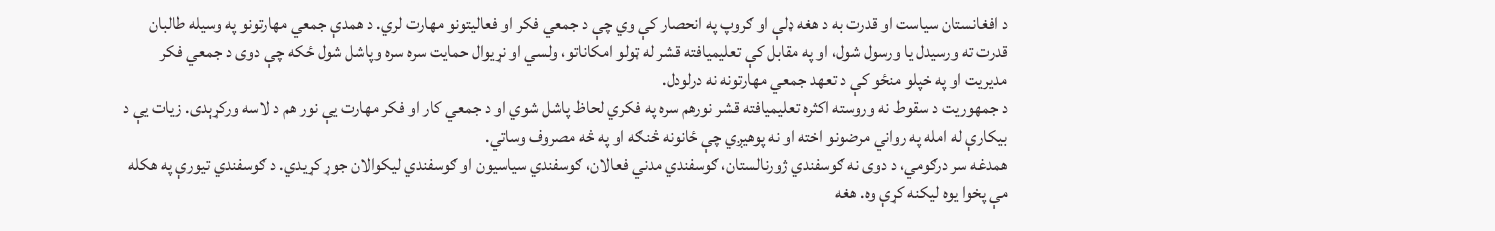د افغانستان سیاست او قدرت به د هغه ډلې او ګروپ په انحصار کې وي چې د جمعي فکر او فعالیتونو مهارت لري. د همدې جمعي مهارتونو په وسیله طالبان قدرت ته ورسیدل یا ورسول شول، او په مقابل کې تعلیمیافته قشر له ټولو امکاناتو، ولسي او نړیوال حمایت سره سره وپاشل شول ځکه چې دوی د جمعي فکر مدیریت او په خپلو منځو کې د تعهد جمعي مهارتونه نه درلودل.
د جمهوریت د سقوط نه وروسته اکثره تعلیمیافته قشر نورهم سره په فکري لحاظ پاشل شوي او د جمعي کار او فکر مهارت یې نور هم د لاسه ورکړېدی. زیات یې د بیکارې له امله په رواني مرضونو اخته او نه پوهیږي چې ځانونه څنګه او په څه مصروف وساتي.
همدغه سر درګومي، د دوی نه ګوسفندي ژورنالستان، ګوسفندي مدني فعالان، ګوسفندي سیاسیون او ګوسفندي لیکوالان جوړ کړیدي. د ګوسفندي تیورې په هکله مې پخوا یوه لیکنه کړې وه. هغه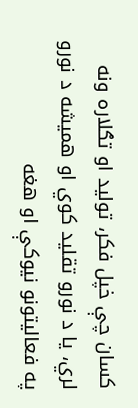کسان چې خپل فکر، تولید او تګلاره ونه لري، یا د نورو تقلید کوي او همیشه د نورو په فعالیتونو نیوکې او هغه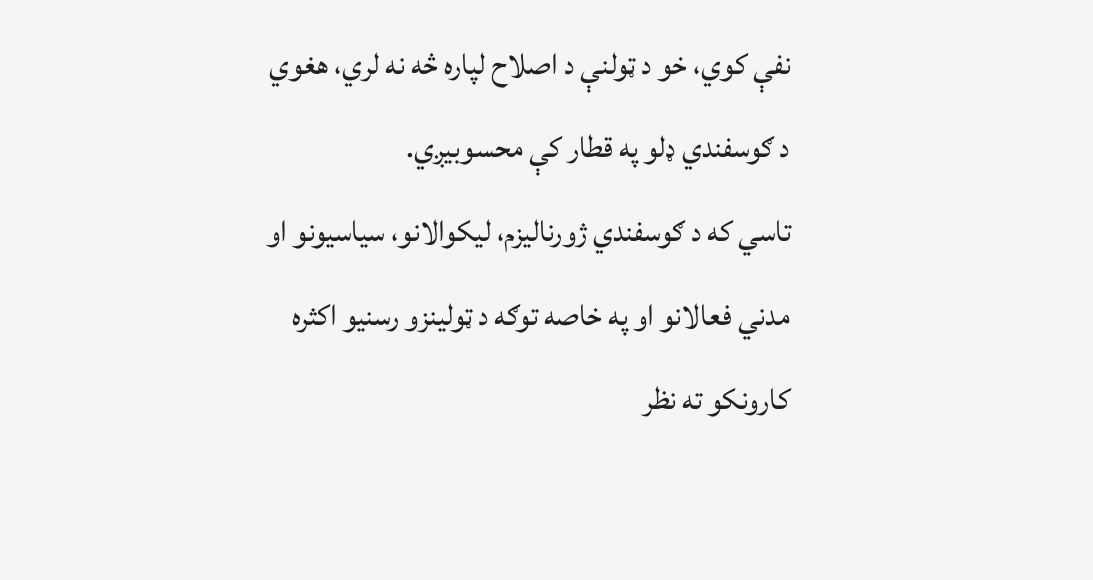نفې کوي، خو د ټولنې د اصلاح لپاره څه نه لري، هغوي د ګوسفندي ډلو په قطار کې محسوبیږي.
تاسي که د ګوسفندي ژورنالیزم، لیکوالانو، سیاسیونو او مدني فعالانو او په خاصه توګه د ټولینزو رسنیو اکثره کارونکو ته نظر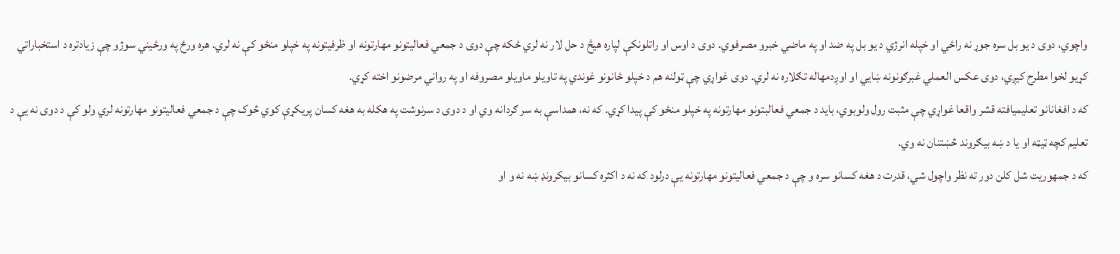واچوي، دوی د یو بل سره جوړ نه راځي او خپله انرژي د یو بل په ضد او په ماضي خبرو مصرفوي. دوی د اوس او راتلونکې لپاره هیڅ د حل لار نه لري ځکه چې دوی د جمعي فعالیتونو مهارتونه او ظرفیتونه په خپلو منځو کې نه لري. هره ورځ په ورځیني سوژو چې زیادتره د استخباراتي کړیو لخوا مطرح کیږي، دوی عکس العملي غبرګونونه ښایي او اوږدمهاله تګلاره نه لري. دوی غواړي چې ټولنه هم د خپلو ځانونو غوندي په تاویلو ماویلو مصروفه او په رواني مرضونو اخته کړي.
که د افغانانو تعلیمیافته قشر واقعا غواړي چې مثبت رول ولوبوي، باید د جمعي فعالبتونو مهارتونه په خپلو منځو کې پیدا کړي. که نه، همداسې به سر ګردانه وي او د دوی د سرنوشت په هکله به هغه کسان پریکړې کوي څوک چې د جمعي فعالیتونو مهارتونه لري ولو کې د دوی نه یې د تعلیم کچه ټیټه او یا د ښه بیګروند څښتنان نه وي.
که د جمهوریت شل کلن دور ته نظر واچول شي، قدرت د هغه کسانو سره و چې د جمعي فعالیتونو مهارتونه یې درلود که نه د اکثره کسانو بیکرونډ ښه نه و او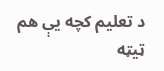د تعلیم کچه یې هم ټیټه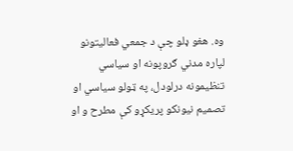وه. هغو ډلو چې د جمعي فعالیتونو لپاره مدني ګروپونه او سياسي تنظیمونه درلودل، په ټولو سیاسي او تصمیم نیونکو پریکړو کې مطرح و او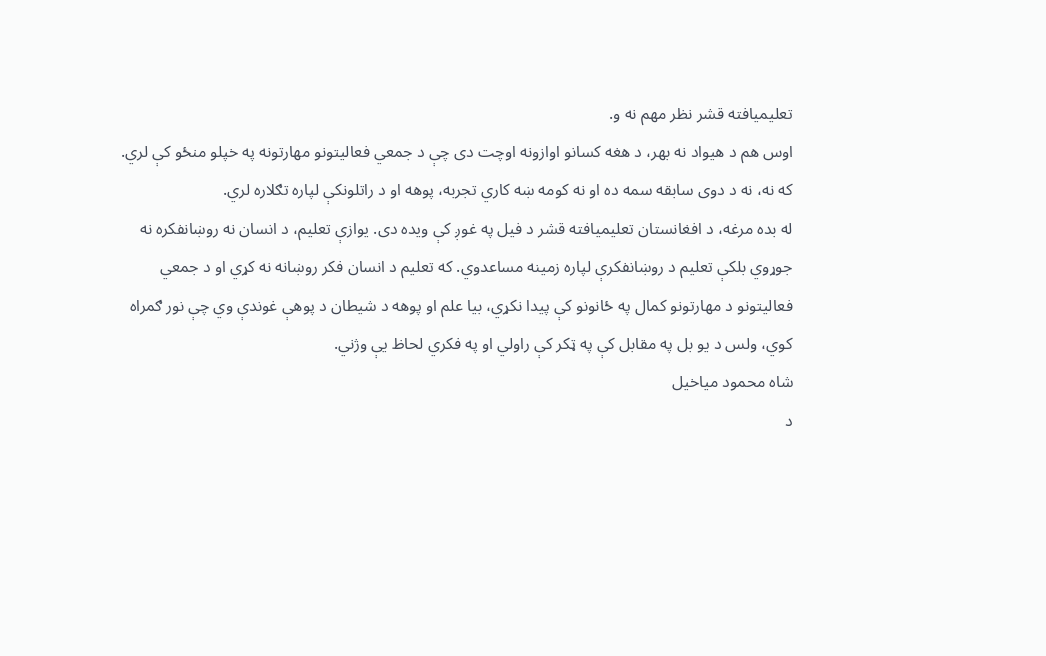تعلیمیافته قشر نظر مهم نه و.
اوس هم د هیواد نه بهر، د هغه کسانو اوازونه اوچت دی چې د جمعي فعالیتونو مهارتونه په خپلو منځو کې لري. که نه، نه د دوی سابقه سمه ده او نه کومه ښه کاري تجربه، پوهه او د راتلونکې لپاره تګلاره لري.
له بده مرغه، د افغانستان تعلیمیافته قشر د فیل په غوږ کې ویده دی. یوازې تعلیم، د انسان نه روښانفکره نه جوړوي بلکې تعلیم د روښانفکرې لپاره زمینه مساعدوي. که تعلیم د انسان فکر روښانه نه کړي او د جمعي فعالیتونو د مهارتونو کمال په ځانونو کې پیدا نکړي، بیا علم او پوهه د شیطان د پوهې غوندې وي چې نور ګمراه کوي، ولس د یو بل په مقابل کې په ټکر کې راولي او په فکري لحاظ یې وژني.
شاه محمود میاخیل
د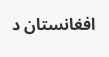افغانستان د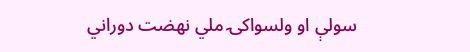سولې او ولسواکۍ ملي نهضت دوراني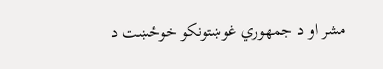مشر او د جمهوري غوښتونکو خوځښت د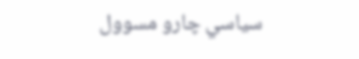سیاسي چارو مسوول